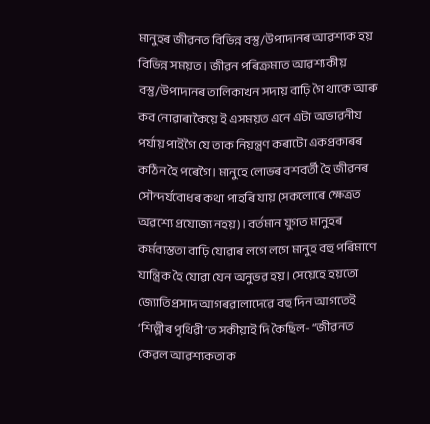মানুহৰ জীৱনত বিভিন্ন বস্তু/উপাদানৰ আৱশ্যক হয় বিভিন্ন সময়ত। জীৱন পৰিক্ৰমাত আৱশ্যকীয় বস্তু/উপাদানৰ তালিকাখন সদায় বাঢ়ি গৈ থাকে আৰু কব নোৱাৰাকৈয়ে ই এসময়ত এনে এটা অভাৱনীয পৰ্যায় পাইগৈ যে তাক নিয়ন্ত্ৰণ কৰাটো একপ্ৰকাৰৰ কঠিন হৈ পৰেগৈ। মানুহে লোভৰ বশবৰ্তী হৈ জীৱনৰ সৌন্দৰ্যবোধৰ কথা পাহৰি যায় (সকলোৰে ক্ষেত্ৰত অৱশ্যে প্ৰযোজ্য নহয়)। বৰ্তমান যুগত মানুহৰ কৰ্মব্যস্ততা বাঢ়ি যোৱাৰ লগে লগে মানুহ বহু পৰিমাণে যান্ত্ৰিক হৈ যোৱা যেন অনুভৱ হয়। সেয়েহে হয়তো জ্যোতিপ্ৰসাদ আগৰৱালাদেৱে বহু দিন আগতেই ‘শিল্পীৰ পৃথিৱী’ত সকীয়াই দি কৈছিল- “জীৱনত কেৱল আৱশ্যকতাক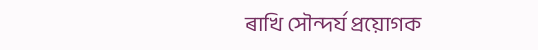ৰাখি সৌন্দৰ্য প্ৰয়োগক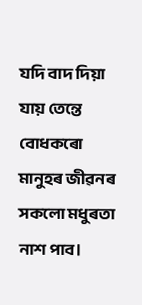যদি বাদ দিয়া যায় তেন্তে বোধকৰো মানুহৰ জীৱনৰ সকলো মধুৰতা নাশ পাব।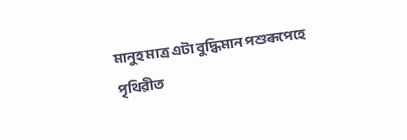মানুহ মাত্ৰ এটা বুদ্ধিমান পশুৰূপেহে পৃথিৱীত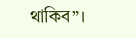থাকিব”।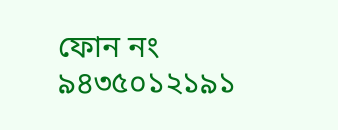ফোন নং ৯৪৩৫০১২১৯১